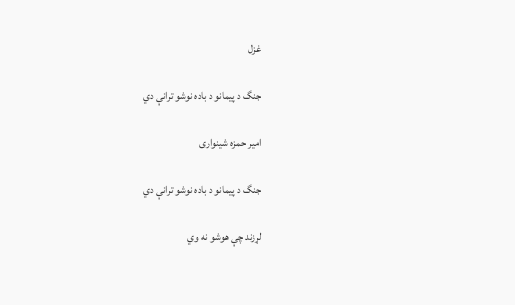غزل

جنگ د پيمانو د باده نوشو ترانې دي

امیر حمزه شینواری

جنگ د پيمانو د باده نوشو ترانې دي

لړزند چې هوشو نه وي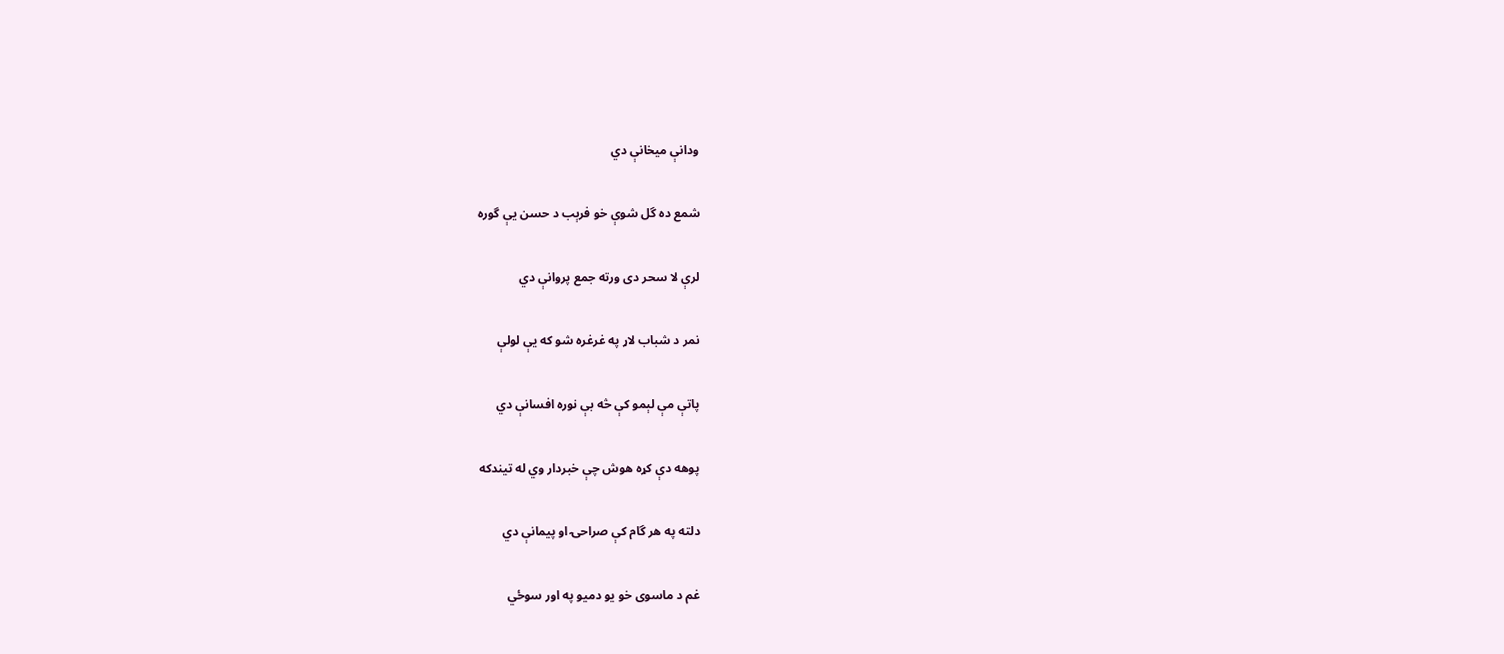ودانې ميخانې دي

شمع ده گل شوې خو فرېب د حسن يې گوره

لرې لا سحر دی ورته جمع پروانې دي

نمر د شباب لاړ په غرغره شو که يې لولې

پاتې مې لېمو کې څه بې نوره افسانې دي

پوهه دې کړه هوش چې خبردار وي له تيندکه

دلته په هر گام کې صراحۍ او پيمانې دي

غم د ماسوی خو يو دميو په اور سوځي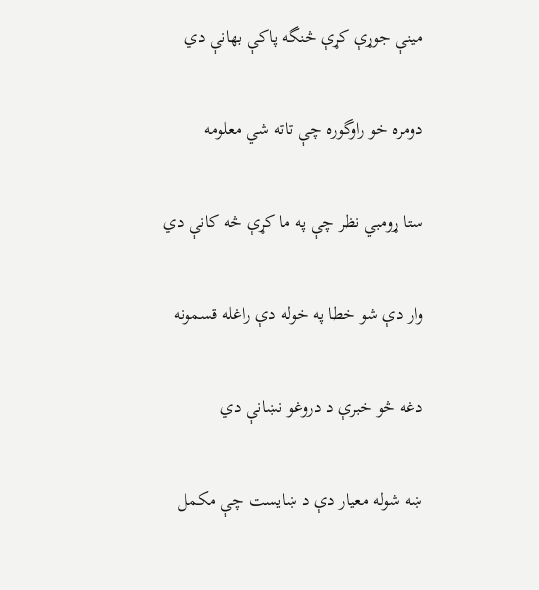مينې جوړې کړې څنگه پاکې بهانې دي

دومره خو راوگوره چې تاته شي معلومه

ستا ړومبي نظر چې په ما کړې څه کانې دي

وار دې شو خطا په خوله دې راغله قسمونه

دغه څو خبرې د دروغو نښانې دي

ښه شوله معيار دې د ښايست چې مکمل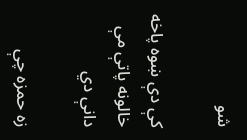شو

کې دې ښوه پاخه خالونه پاتې مې دانې دي

زه حمزه چې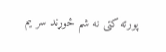پورته کتی نه شم ځوړند سر يم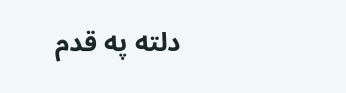دلته په قدم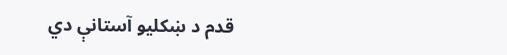قدم د ښکليو آستانې دي